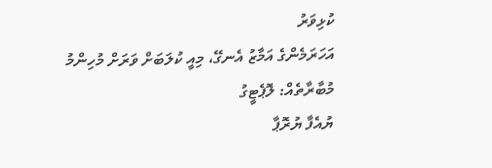ކުޅިވަރު
އަހަރަމެންގެ އަމާޒު އެނގޭ، މިއީ ކުލަބަށް ވަރަށް މުހިންމު މުބާރާތެއް: ލޮޕެޓީގު
ޔުއެފާ ޔުރޮޕާ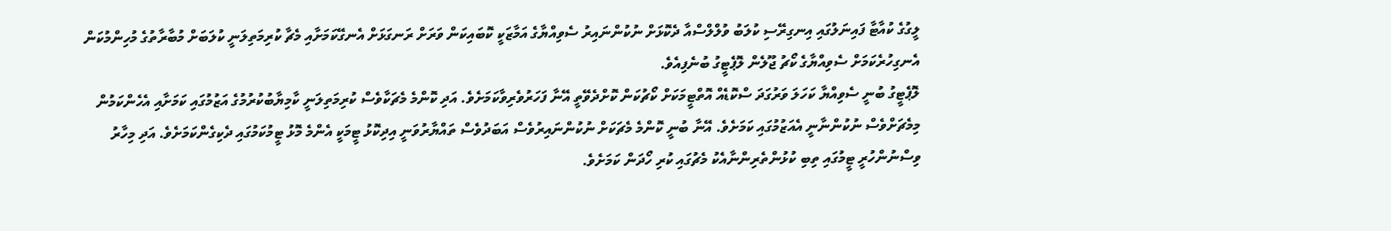ލީގުގެ ކުއާޓާ ފައިނަލުގައި އިނގިރޭސި ކުލަބު ވުލްލްސްއާ ދެކޮޅަށް ނުކުންނައިރު ސެވިއްޔާގެ އަމާޒަކީ ކޮބައިކަން ވަރަށް ރަނގަޅަށް އެނގޭކަމަށާއި މެޗާ ކުރިމަތިލަނީ ކުލަބަށް މުބާރާތުގެ މުހިންމުކަން އެނގިހުރެކަމަށް ސެވިއްޔާގެ ކޯޗު ޖޫލެން ލޮޕެޓީގު ބުނެފިއެވެ.
ލޮޕެޓީގު ބުނީ ސެވިއްޔާ ކަހަލަ ވަރުގަދަ ސްކޮޑެއް އޮތްޓީމަކަށް ކޯޗުކަން ކޮށްދެވޭތީ އޭނާ ފަހަރުވެރިވާކަމަށެވެ. އަދި ކޮންމެ މެޗަކާވެސް ކުރިމަތިލަނީ ކާމިޔާބުކުރުމުގެ އަޒުމުގައި ކަމަށާއި އެހެންކަމުން މިމެޗަށްވެސް ނުކުންނާނީ އެއަޒުމުގައި ކަމަށެވެ. އޭނާ ބުނީ ކޮންމެ މެޗަކަށް ނުކުންނައިރުވެސް އަބަދުވެސް ތައްޔާރުވަނީ އިދިކޮޅު ޓީމަކީ އެންމެ މޮޅު ޓީމުކަމުގައި ދެކިގެންކަމަށެވެ. އަދި މިހާރު ވިސްނުންހުރީ ޓީމުގައި ތިބި ކުޅުންތެރިންނާއެކު މެޗުގައި ކުރި ހޯދަން ކަމަށެވެ.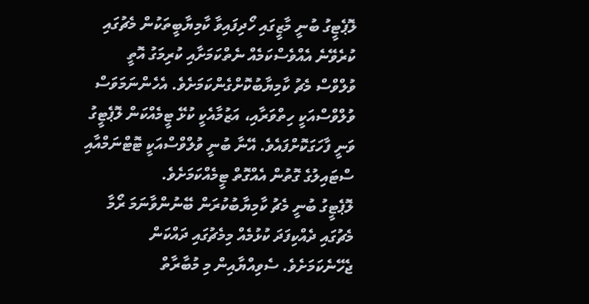ލޮޕެޓީގު ބުނީ މާޒީގައި ހޯދިފައިވާ ކާމިޔާބީތަކުން މެޗުގައި ކުރެވޭނެ އެއްވެސްކަމެއް ނެތްކަމަށާއި ކުރިމަގު އޮތީ ވުލްވްސް މެޗު ކާމިޔާބުކޮށްގެންކަމަށެވެ. އެހެންނަމަވަސް ވުލްވްސްއަކީ ހިތްވަރާއި، އަޒުމާއެކީ ކުޅޭ ޓީމެއްކަން ލޮޕެޓީގު ވަނީ ފާހަގަކޮށްފައެވެ. އޭނާ ބުނީ ވުލްވްސްއަކީ ޓޮޓްނަމްއާއި ސްޓައިލުގެ ގޮތުން އެއްގޮތް ޓީމެއްކަމަށެވެ.
ލޮޕެޓީގު ބުނީ މެޗު ކާމިޔާބުކުރަން ބޭނުންވާނަމަ ރޯމާ މެޗުގައި ދެއްކިފަދަ ކުޅުމެއް މިމެޗުގައި ދައްކަން ޖެހޭނެކަމަށެވެ. ސެވިއްޔާއިން މި މުބާރާތް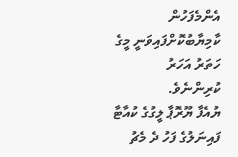އެންމެފަހުން ކާމިޔާބުކޮށްފައިވަނީ މީގެ ހަތަރު އަހަރު ކުރިންނެވެ.
ޔުއެފާ ޔޫރޮޕާ ލީގުގެ ކުއާޓާ ފައިނަލުގެ ފަހު ދެ މެޗު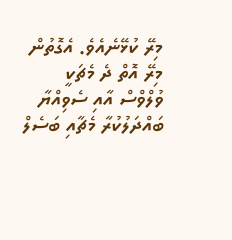މިރޭ ކުޅޭނެއެވެ. އެގޮތުން މިރޭ އޮތް ދެ މެޗަކީ ވުލްވްސް އާއި ސެވިއްޔާ ބައްދަލުކުރާ މެޗާއި ބަސެލް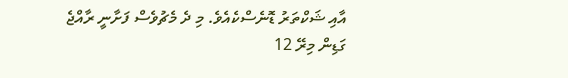އާއި ޝަކްތަރު ޑޮނެސްކެއެވެ. މި ދެ މެޗުވެސް ފަށާނީ ރާއްޖެ ގަޑިން މިރޭ 12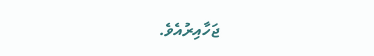ޖަހާއިރުއެވެ.